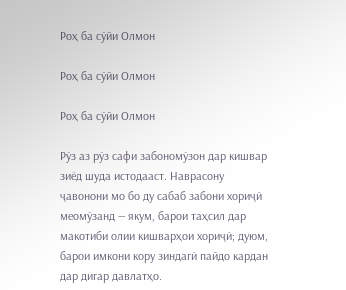Роҳ ба сӯйи Олмон

Роҳ ба сӯйи Олмон

Роҳ ба сӯйи Олмон

Рӯз аз рӯз сафи забономӯзон дар кишвар зиёд шуда истодааст. Наврасону ҷавонони мо бо ду сабаб забони хориҷӣ меомӯзанд — якум, барои таҳсил дар макотиби олии кишварҳои хориҷӣ; дуюм, барои имкони кору зиндагӣ пайдо кардан дар дигар давлатҳо.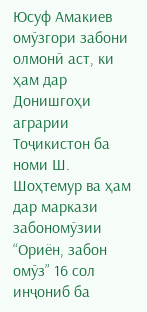Юсуф Амакиев омӯзгори забони олмонӣ аст, ки ҳам дар Донишгоҳи аграрии Тоҷикистон ба номи Ш. Шоҳтемур ва ҳам дар маркази забономӯзии “Ориён, забон омӯз” 16 сол инҷониб ба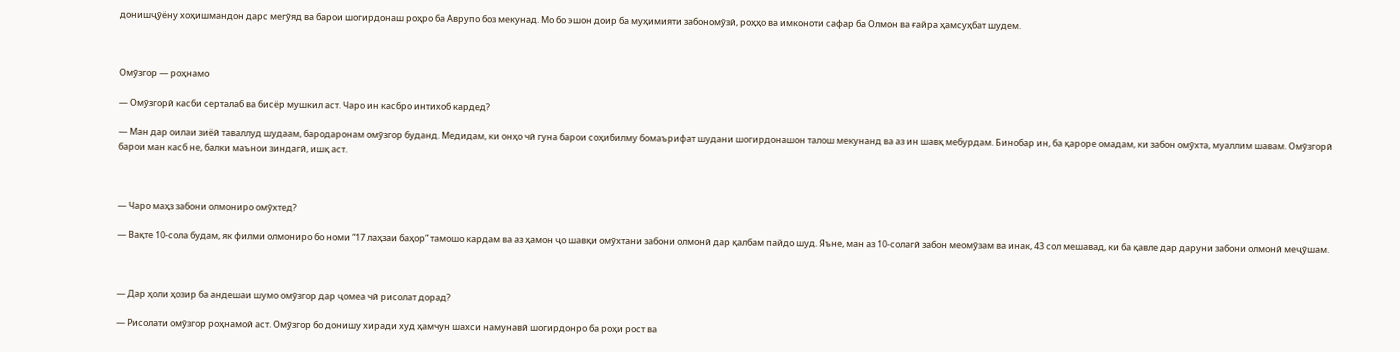донишҷӯёну хоҳишмандон дарс мегӯяд ва барои шогирдонаш роҳро ба Аврупо боз мекунад. Мо бо эшон доир ба муҳимияти забономӯзӣ, роҳҳо ва имконоти сафар ба Олмон ва ғайра ҳамсуҳбат шудем.



Омӯзгор — роҳнамо

— Омӯзгорӣ касби серталаб ва бисёр мушкил аст. Чаро ин касбро интихоб кардед?

— Ман дар оилаи зиёӣ таваллуд шудаам, бародаронам омӯзгор буданд. Медидам, ки онҳо чӣ гуна барои соҳибилму бомаърифат шудани шогирдонашон талош мекунанд ва аз ин шавқ мебурдам. Бинобар ин, ба қароре омадам, ки забон омӯхта, муаллим шавам. Омӯзгорӣ барои ман касб не, балки маънои зиндагӣ, ишқ аст.



— Чаро маҳз забони олмониро омӯхтед?

— Вақте 10-сола будам, як филми олмониро бо номи “17 лаҳзаи баҳор” тамошо кардам ва аз ҳамон ҷо шавқи омӯхтани забони олмонӣ дар қалбам пайдо шуд. Яъне, ман аз 10-солагӣ забон меомӯзам ва инак, 43 сол мешавад, ки ба қавле дар даруни забони олмонӣ меҷӯшам.



— Дар ҳоли ҳозир ба андешаи шумо омӯзгор дар ҷомеа чӣ рисолат дорад?

— Рисолати омӯзгор роҳнамоӣ аст. Омӯзгор бо донишу хиради худ ҳамчун шахси намунавӣ шогирдонро ба роҳи рост ва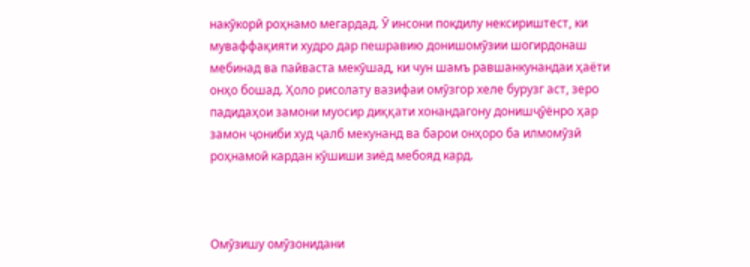накӯкорӣ роҳнамо мегардад. Ӯ инсони покдилу нексириштест, ки муваффақияти худро дар пешравию донишомӯзии шогирдонаш мебинад ва пайваста мекӯшад, ки чун шамъ равшанкунандаи ҳаёти онҳо бошад. Ҳоло рисолату вазифаи омӯзгор хеле бурузг аст, зеро падидаҳои замони муосир диққати хонандагону донишҷӯёнро ҳар замон ҷониби худ ҷалб мекунанд ва барои онҳоро ба илмомӯзӣ роҳнамоӣ кардан кӯшиши зиёд мебояд кард.



Омӯзишу омӯзонидани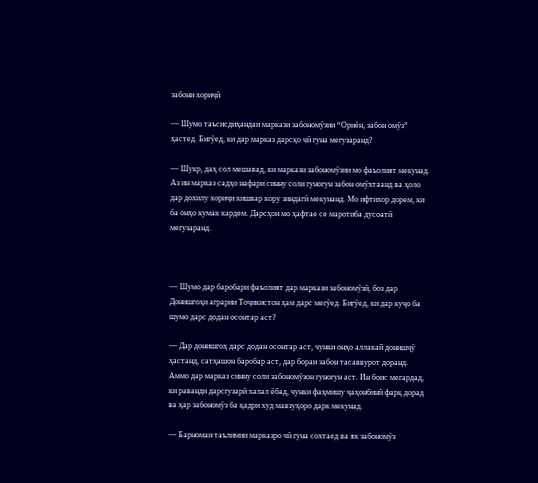забони хориҷӣ

— Шумо таъсисдиҳандаи маркази забономӯзии “Ориён, забон омӯз” ҳастед. Бигӯед, ки дар марказ дарсҳо чӣ гуна мегузаранд?

— Шукр, даҳ сол мешавад, ки маркази забономӯзии мо фаъолият мекунад. Аз ин марказ садҳо нафари синну соли гуногун забон омӯхтаанд ва ҳоло дар дохилу хориҷи кишвар кору зиндагӣ мекунанд. Мо ифтихор дорем, ки ба онҳо кумак кардем. Дарсҳои мо ҳафтае се маротиба дусоатӣ мегузаранд.



— Шумо дар баробари фаъолият дар маркази забономӯзӣ, боз дар Донишгоҳи аграрии Тоҷикистон ҳам дарс мегӯед. Бигӯед, ки дар куҷо ба шумо дарс додан осонтар аст?

— Дар донишгоҳ дарс додан осонтар аст, чунки онҳо аллакай донишҷӯ ҳастанд, сатҳашон баробар аст, дар бораи забон тасаввурот доранд. Аммо дар марказ синну соли забономӯзон гуногун аст. Ин боис мегардад, ки раванди дарсгузарӣ халал ёбад, чунки фаҳмишу ҷаҳонбинӣ фарқ дорад ва ҳар забономӯз ба қадри худ мавзуҳоро дарк мекунад.

— Барномаи таълимии марказро чӣ гуна сохтаед ва як забономӯз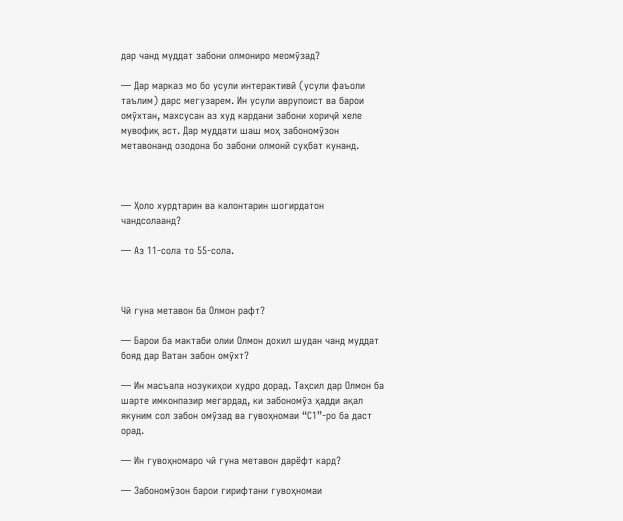дар чанд муддат забони олмониро меомӯзад?

— Дар марказ мо бо усули интерактивӣ (усули фаъоли таълим) дарс мегузарем. Ин усули аврупоист ва барои омӯхтан, махсусан аз худ кардани забони хориҷӣ хеле мувофиқ аст. Дар муддати шаш моҳ забономӯзон метавонанд озодона бо забони олмонӣ суҳбат кунанд.



— Ҳоло хурдтарин ва калонтарин шогирдатон чандсолаанд?

— Аз 11-сола то 55-сола.



Чӣ гуна метавон ба Олмон рафт?

— Барои ба мактаби олии Олмон дохил шудан чанд муддат бояд дар Ватан забон омӯхт?

— Ин масъала нозукиҳои худро дорад. Таҳсил дар Олмон ба шарте имконпазир мегардад, ки забономӯз ҳадди ақал якуним сол забон омӯзад ва гувоҳномаи “С1”-ро ба даст орад.

— Ин гувоҳномаро чӣ гуна метавон дарёфт кард?

— Забономӯзон барои гирифтани гувоҳномаи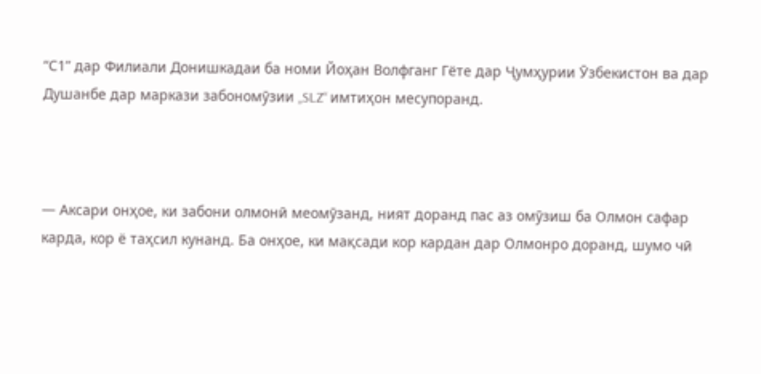“С1” дар Филиали Донишкадаи ба номи Йоҳан Волфганг Гёте дар Ҷумҳурии Ӯзбекистон ва дар Душанбе дар маркази забономӯзии „SLZ“ имтиҳон месупоранд.



— Аксари онҳое, ки забони олмонӣ меомӯзанд, ният доранд пас аз омӯзиш ба Олмон сафар карда, кор ё таҳсил кунанд. Ба онҳое, ки мақсади кор кардан дар Олмонро доранд, шумо чӣ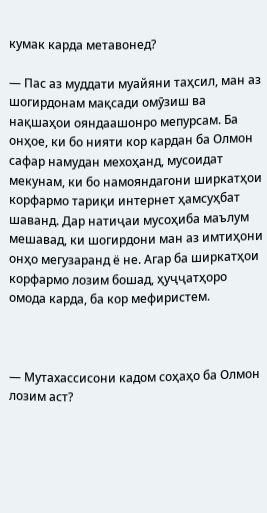кумак карда метавонед?

— Пас аз муддати муайяни таҳсил, ман аз шогирдонам мақсади омӯзиш ва нақшаҳои ояндаашонро мепурсам. Ба онҳое, ки бо нияти кор кардан ба Олмон сафар намудан мехоҳанд, мусоидат мекунам, ки бо намояндагони ширкатҳои корфармо тариқи интернет ҳамсуҳбат шаванд. Дар натиҷаи мусоҳиба маълум мешавад, ки шогирдони ман аз имтиҳони онҳо мегузаранд ё не. Агар ба ширкатҳои корфармо лозим бошад, ҳуҷҷатҳоро омода карда, ба кор мефиристем.



— Мутахассисони кадом соҳаҳо ба Олмон лозим аст?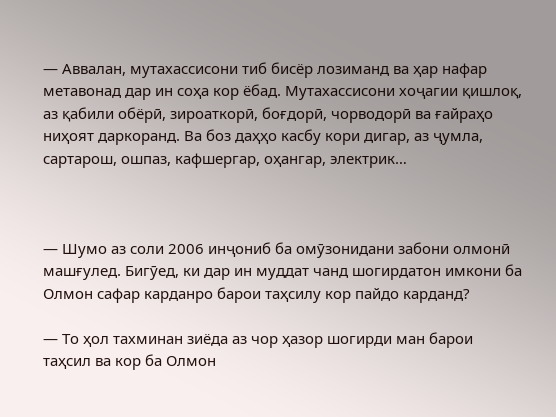— Аввалан, мутахассисони тиб бисёр лозиманд ва ҳар нафар метавонад дар ин соҳа кор ёбад. Мутахассисони хоҷагии қишлоқ, аз қабили обёрӣ, зироаткорӣ, боғдорӣ, чорводорӣ ва ғайраҳо ниҳоят даркоранд. Ва боз даҳҳо касбу кори дигар, аз ҷумла, сартарош, ошпаз, кафшергар, оҳангар, электрик…



— Шумо аз соли 2006 инҷониб ба омӯзонидани забони олмонӣ машғулед. Бигӯед, ки дар ин муддат чанд шогирдатон имкони ба Олмон сафар карданро барои таҳсилу кор пайдо карданд?

— То ҳол тахминан зиёда аз чор ҳазор шогирди ман барои таҳсил ва кор ба Олмон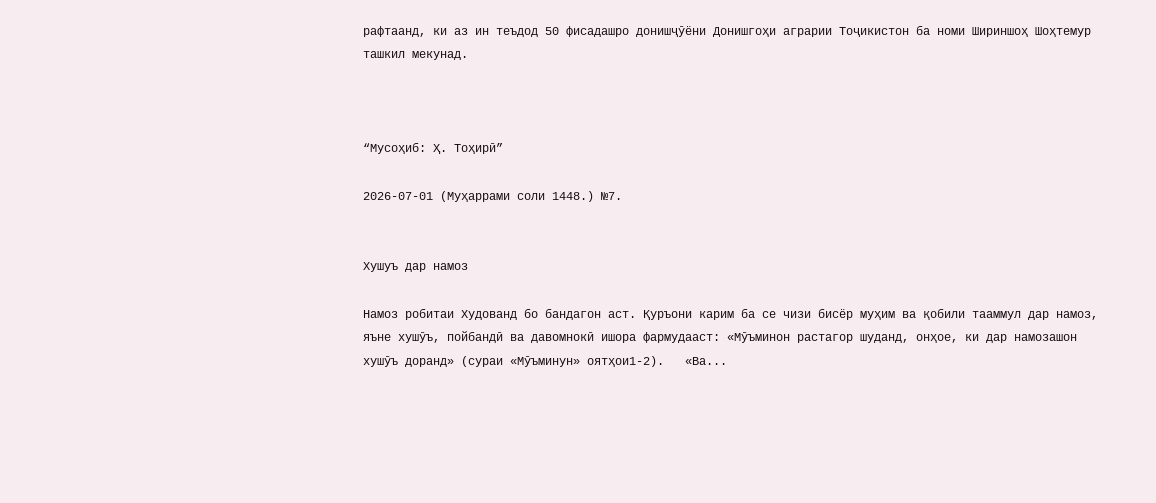рафтаанд, ки аз ин теъдод 50 фисадашро донишҷӯёни Донишгоҳи аграрии Тоҷикистон ба номи Шириншоҳ Шоҳтемур ташкил мекунад.



“Мусоҳиб: Ҳ. Тоҳирӣ”

2026-07-01 (Муҳаррами соли 1448.) №7.


Хушуъ дар намоз

Намоз робитаи Худованд бо бандагон аст. Қуръони карим ба се чизи бисёр муҳим ва қобили тааммул дар намоз, яъне хушӯъ, пойбандӣ ва давомнокӣ ишора фармудааст: «Мӯъминон растагор шуданд, онҳое, ки дар намозашон хушӯъ доранд» (сураи «Мӯъминун» оятҳои1-2).   «Ва...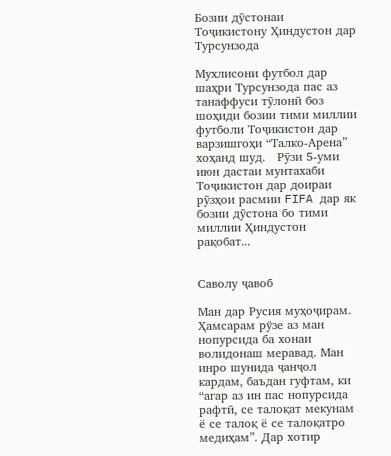Бозии дӯстонаи Тоҷикистону Ҳиндустон дар Турсунзода

Мухлисони футбол дар шаҳри Турсунзода пас аз танаффуси тӯлонӣ боз шоҳиди бозии тими миллии футболи Тоҷикистон дар варзишгоҳи “Талко-Арена” хоҳанд шуд.   Рӯзи 5-уми июн дастаи мунтахаби Тоҷикистон дар доираи рӯзҳои расмии FIFA дар як бозии дӯстона бо тими миллии Ҳиндустон рақобат...


Саволу ҷавоб

Ман дар Русия муҳоҷирам. Ҳамсарам рўзе аз ман нопурсида ба хонаи волидонаш меравад. Ман инро шунида ҷанҷол кардам, баъдан гуфтам, ки “агар аз ин пас нопурсида рафтӣ, се талоқат мекунам ё се талоқ ё се талоқатро медиҳам”. Дар хотир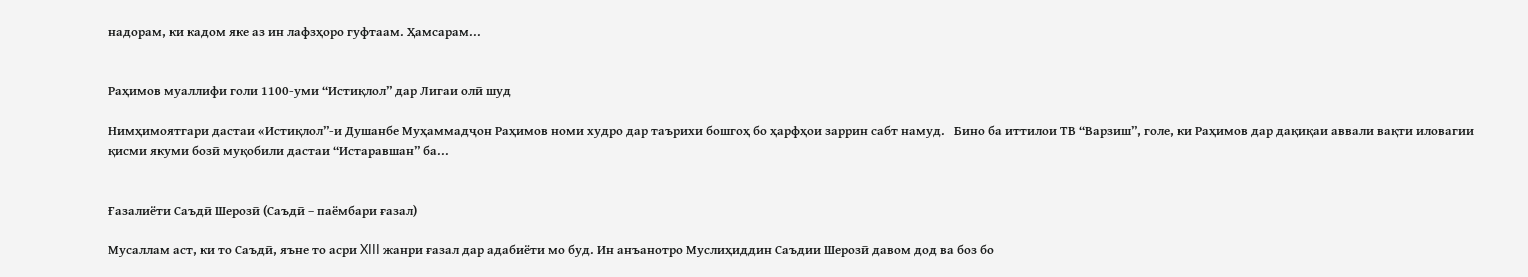надорам, ки кадом яке аз ин лафзҳоро гуфтаам. Ҳамсарам...


Раҳимов муаллифи голи 1100-уми “Истиқлол” дар Лигаи олӣ шуд

Нимҳимоятгари дастаи «Истиқлол”-и Душанбе Муҳаммадҷон Раҳимов номи худро дар таърихи бошгоҳ бо ҳарфҳои заррин сабт намуд.   Бино ба иттилои ТВ “Варзиш”, голе, ки Раҳимов дар дақиқаи аввали вақти иловагии қисми якуми бозӣ муқобили дастаи “Истаравшан” ба...


Ғазалиёти Саъдӣ Шерозӣ (Саъдӣ – паёмбари ғазал)

Мусаллам аст, ки то Саъдӣ, яъне то асри XIII жанри ғазал дар адабиёти мо буд. Ин анъанотро Муслиҳиддин Саъдии Шерозӣ давом дод ва боз бо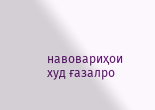навовариҳои худ ғазалро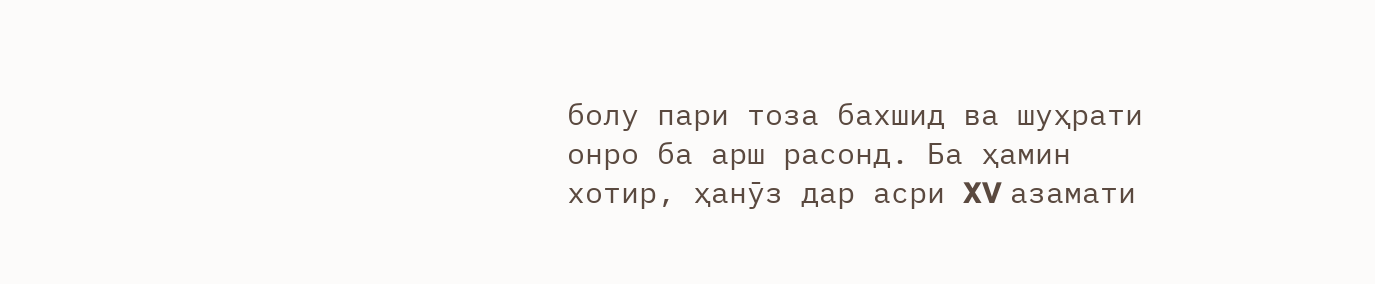болу пари тоза бахшид ва шуҳрати онро ба арш расонд. Ба ҳамин хотир, ҳанӯз дар асри XV азамати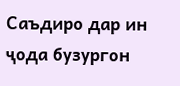Саъдиро дар ин ҷода бузургон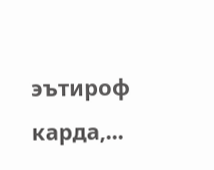эътироф карда,...